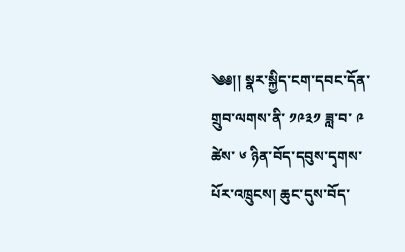༄༅།། སྣར་སྐྱིད་ངག་དབང་དོན་གྲུབ་ལགས་ནི་ ༡༩༣༡ ཟླ་བ་ ༩ ཚེས་ ༦ ཉིན་བོད་དབུས་དྭགས་པོར་འཁྲུངས། ཆུང་དུས་བོད་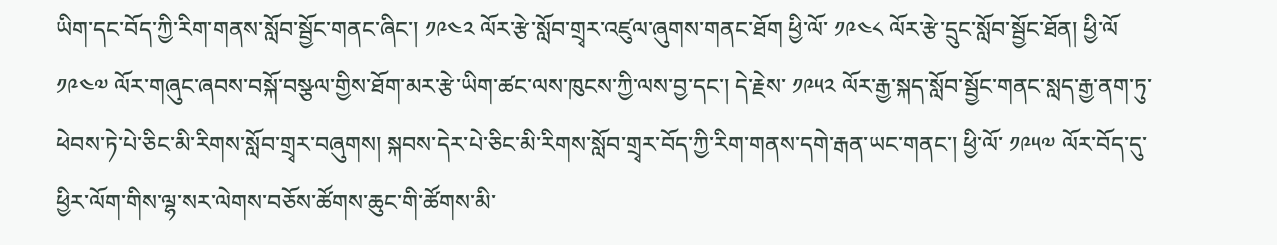ཡིག་དང་བོད་ཀྱི་རིག་གནས་སློབ་སྦྱོང་གནང་ཞིང་། ༡༩༤༢ ལོར་རྩེ་སློབ་གྲྭར་འཛུལ་ཞུགས་གནང་ཐོག ཕྱི་ལོ་ ༡༩༤༨ ལོར་རྩེ་དྲུང་སློབ་སྦྱོང་ཐོན། ཕྱི་ལོ ༡༩༤༧ ལོར་གཞུང་ཞབས་བསྐོ་བསྩལ་གྱིས་ཐོག་མར་རྩེ་ཡིག་ཚང་ལས་ཁུངས་ཀྱི་ལས་བྱ་དང་། དེ་རྗེས་ ༡༩༥༢ ལོར་རྒྱ་སྐད་སློབ་སྦྱོང་གནང་སླད་རྒྱ་ནག་ཏུ་ཕེབས་ཏེ་པེ་ཅིང་མི་རིགས་སློབ་གྲྭར་བཞུགས། སྐབས་དེར་པེ་ཅིང་མི་རིགས་སློབ་གྲྭར་བོད་ཀྱི་རིག་གནས་དགེ་རྒན་ཡང་གནང་། ཕྱི་ལོ་ ༡༩༥༧ ལོར་བོད་དུ་ཕྱིར་ལོག་གིས་ལྷ་སར་ལེགས་བཅོས་ཚོགས་ཆུང་གི་ཚོགས་མི་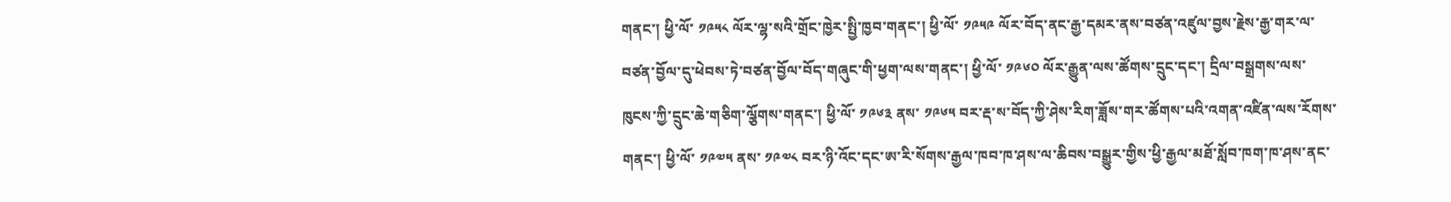གནང་། ཕྱི་ལོ་ ༡༩༥༨ ལོར་ལྷ་སའི་གྲོང་ཁྱེར་སྤྱི་ཁྱབ་གནང་། ཕྱི་ལོ་ ༡༩༥༩ ལོར་བོད་ནང་རྒྱ་དམར་ནས་བཙན་འཛུལ་བྱས་རྗེས་རྒྱ་གར་ལ་བཙན་བྱོལ་དུ་ཕེབས་ཏེ་བཙན་བྱོལ་བོད་གཞུང་གི་ཕྱག་ལས་གནང་། ཕྱི་ལོ་ ༡༩༦༠ ལོར་རྒྱུན་ལས་ཚོགས་དྲུང་དང་། དྲིལ་བསྒྲགས་ལས་ཁུངས་ཀྱི་དྲུང་ཆེ་གཅིག་ལྕོགས་གནང་། ཕྱི་ལོ་ ༡༩༦༣ ནས་ ༡༩༦༥ བར་རྡ་ས་བོད་ཀྱི་ཤེས་རིག་ཟློས་གར་ཚོགས་པའི་འགན་འཛིན་ལས་རོགས་གནང་། ཕྱི་ལོ་ ༡༩༧༥ ནས་ ༡༩༧༨ བར་ཉི་འོང་དང་ཨ་རི་སོགས་རྒྱལ་ཁབ་ཁ་ཤས་ལ་ཆིབས་བསྒྱུར་གྱིས་ཕྱི་རྒྱལ་མཐོ་སློབ་ཁག་ཁ་ཤས་ནང་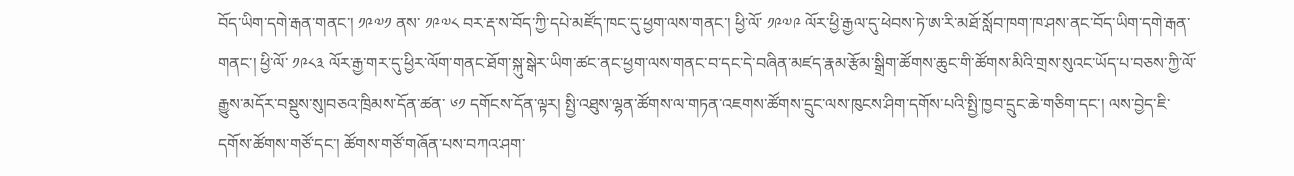བོད་ཡིག་དགེ་རྒན་གནང་། ༡༩༧༡ ནས་ ༡༩༧༨ བར་རྡ་ས་བོད་ཀྱི་དཔེ་མཛོད་ཁང་དུ་ཕྱག་ལས་གནང་། ཕྱི་ལོ་ ༡༩༧༩ ལོར་ཕྱི་རྒྱལ་དུ་ཕེབས་ཏེ་ཨ་རི་མཐོ་སློབ་ཁག་ཁ་ཤས་ནང་བོད་ཡིག་དགེ་རྒན་གནང་། ཕྱི་ལོ་ ༡༩༨༣ ལོར་རྒྱ་གར་དུ་ཕྱིར་ལོག་གནང་ཐོག་སྐུ་སྒེར་ཡིག་ཚང་ནང་ཕྱག་ལས་གནང་བ་དང་དེ་བཞིན་མཛད་རྣམ་རྩོམ་སྒྲིག་ཚོགས་ཆུང་གི་ཚོགས་མིའི་གྲས་སུའང་ཡོད་པ་བཅས་ཀྱི་ལོ་རྒྱུས་མདོར་བསྡུས་སུ།བཅའ་ཁྲིམས་དོན་ཚན་ ༦༡ དགོངས་དོན་ལྟར། སྤྱི་འཐུས་ལྷན་ཚོགས་ལ་གཏན་འཇགས་ཚོགས་དྲུང་ལས་ཁུངས་ཤིག་དགོས་པའི་སྤྱི་ཁྱབ་དྲུང་ཆེ་གཅིག་དང་། ལས་བྱེད་ཇི་དགོས་ཚོགས་གཙོ་དང་། ཚོགས་གཙོ་གཞོན་པས་བཀའ་ཤག་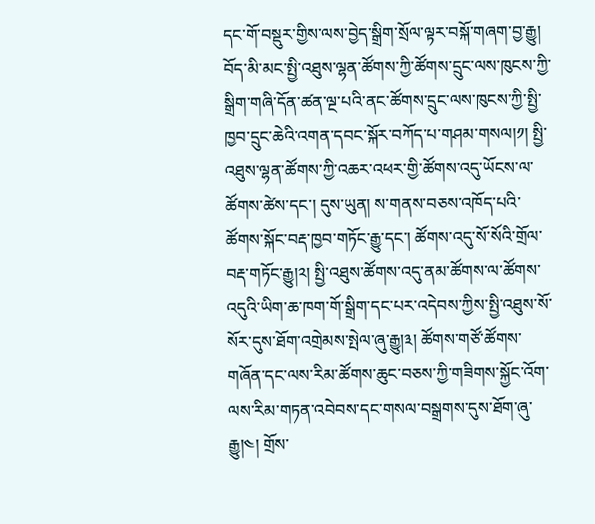དང་གོ་བསྡུར་གྱིས་ལས་བྱེད་སྒྲིག་སྲོལ་ལྟར་བསྐོ་གཞག་བྱ་རྒྱུ། བོད་མི་མང་སྤྱི་འཐུས་ལྷན་ཚོགས་ཀྱི་ཚོགས་དྲུང་ལས་ཁུངས་ཀྱི་སྒྲིག་གཞི་དོན་ཚན་ལྔ་པའི་ནང་ཚོགས་དྲུང་ལས་ཁུངས་ཀྱི་སྤྱི་ཁྱབ་དྲུང་ཆེའི་འགན་དབང་སྐོར་བཀོད་པ་གཤམ་གསལ།༡། སྤྱི་འཐུས་ལྷན་ཚོགས་ཀྱི་འཆར་འཕར་གྱི་ཚོགས་འདུ་ཡོངས་ལ་ཚོགས་ཚེས་དང་། དུས་ཡུན། ས་གནས་བཅས་འཁོད་པའི་ཚོགས་སྐོང་བརྡ་ཁྱབ་གཏོང་རྒྱུ་དང་། ཚོགས་འདུ་སོ་སོའི་གྲོལ་བརྡ་གཏོང་རྒྱུ།༢། སྤྱི་འཐུས་ཚོགས་འདུ་ནམ་ཚོགས་ལ་ཚོགས་འདུའི་ཡིག་ཆ་ཁག་གོ་སྒྲིག་དང་པར་འདེབས་ཀྱིས་སྤྱི་འཐུས་སོ་སོར་དུས་ཐོག་འགྲེམས་སྤེལ་ཞུ་རྒྱུ།༣། ཚོགས་གཙོ་ཚོགས་གཞོན་དང་ལས་རིམ་ཚོགས་ཆུང་བཅས་ཀྱི་གཟིགས་སྐྱོང་འོག་ལས་རིམ་གཏན་འབེབས་དང་གསལ་བསྒྲགས་དུས་ཐོག་ཞུ་རྒྱུ།༤། གྲོས་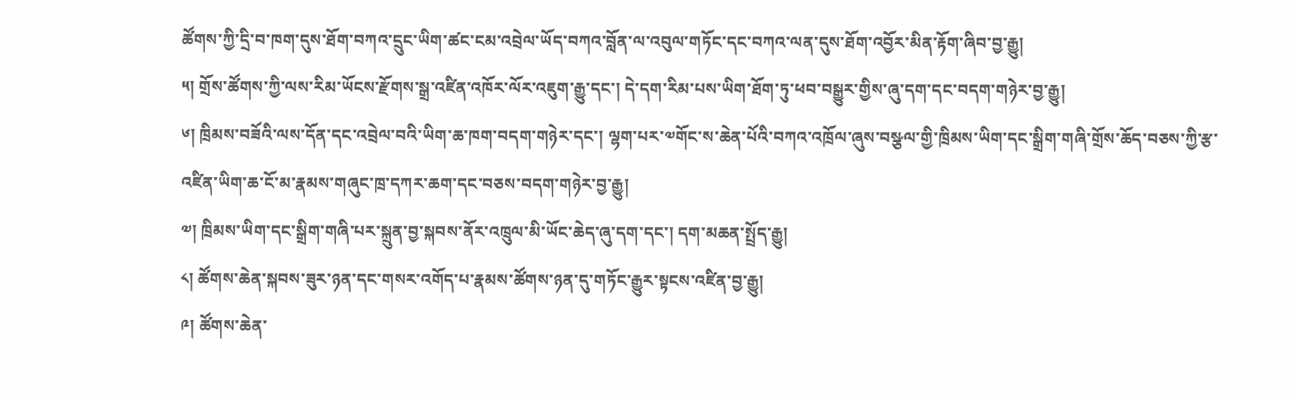ཚོགས་ཀྱི་དྲི་བ་ཁག་དུས་ཐོག་བཀའ་དྲུང་ཡིག་ཚང་ངམ་འབྲེལ་ཡོད་བཀའ་བློན་ལ་འབུལ་གཏོང་དང་བཀའ་ལན་དུས་ཐོག་འབྱོར་མིན་རྟོག་ཞིབ་བྱ་རྒྱུ།
༥། གྲོས་ཚོགས་ཀྱི་ལས་རིམ་ཡོངས་རྫོགས་སྒྲ་འཛིན་འཁོར་ལོར་འཇུག་རྒྱུ་དང་། དེ་དག་རིམ་པས་ཡིག་ཐོག་ཏུ་ཕབ་བསྒྱུར་གྱིས་ཞུ་དག་དང་བདག་གཉེར་བྱ་རྒྱུ།
༦། ཁྲིམས་བཟོའི་ལས་དོན་དང་འབྲེལ་བའི་ཡིག་ཆ་ཁག་བདག་གཉེར་དང་། ལྷག་པར་༧གོང་ས་ཆེན་པོའི་བཀའ་འཁྲོལ་ཞུས་བསྩལ་གྱི་ཁྲིམས་ཡིག་དང་སྒྲིག་གཞི་གྲོས་ཆོད་བཅས་ཀྱི་རྩ་འཛིན་ཡིག་ཆ་ངོ་མ་རྣམས་གཞུང་ཁྲ་དཀར་ཆག་དང་བཅས་བདག་གཉེར་བྱ་རྒྱུ།
༧། ཁྲིམས་ཡིག་དང་སྒྲིག་གཞི་པར་སྐྲུན་བྱ་སྐབས་ནོར་འཁྲུལ་མི་ཡོང་ཆེད་ཞུ་དག་དང་། དག་མཆན་སྤྲོད་རྒྱུ།
༨། ཚོགས་ཆེན་སྐབས་ཟུར་ཉན་དང་གསར་འགོད་པ་རྣམས་ཚོགས་ཉན་དུ་གཏོང་རྒྱུར་སྟངས་འཛིན་བྱ་རྒྱུ།
༩། ཚོགས་ཆེན་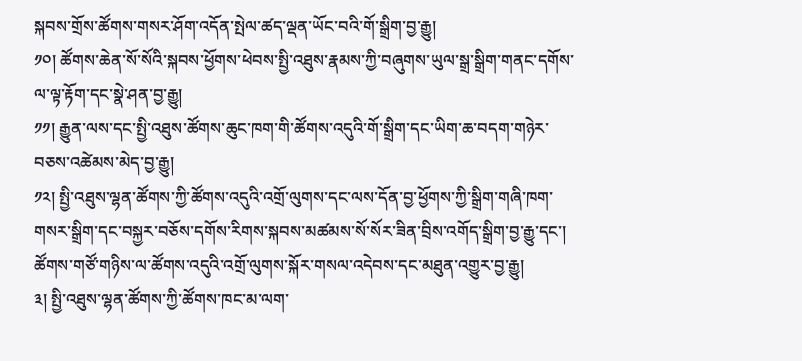སྐབས་གྲོས་ཚོགས་གསར་ཤོག་འདོན་སྤེལ་ཚད་ལྡན་ཡོང་བའི་གོ་སྒྲིག་བྱ་རྒྱུ།
༡༠། ཚོགས་ཆེན་སོ་སོའི་སྐབས་ཕྱོགས་ཕེབས་སྤྱི་འཐུས་རྣམས་ཀྱི་བཞུགས་ཡུལ་སྒྲ་སྒྲིག་གནང་དགོས་ལ་ལྟ་རྟོག་དང་སྣེ་ཤན་བྱ་རྒྱུ།
༡༡། རྒྱུན་ལས་དང་སྤྱི་འཐུས་ཚོགས་ཆུང་ཁག་གི་ཚོགས་འདུའི་གོ་སྒྲིག་དང་ཡིག་ཆ་བདག་གཉེར་བཅས་འཚེམས་མེད་བྱ་རྒྱུ།
༡༢། སྤྱི་འཐུས་ལྷན་ཚོགས་ཀྱི་ཚོགས་འདུའི་འགྲོ་ལུགས་དང་ལས་དོན་བྱ་ཕྱོགས་ཀྱི་སྒྲིག་གཞི་ཁག་གསར་སྒྲིག་དང་བསྐྱར་བཅོས་དགོས་རིགས་སྐབས་མཚམས་སོ་སོར་ཟིན་བྲིས་འགོད་སྒྲིག་བྱ་རྒྱུ་དང་། ཚོགས་གཙོ་གཉིས་ལ་ཚོགས་འདུའི་འགྲོ་ལུགས་སྐོར་གསལ་འདེབས་དང་མཐུན་འགྱུར་བྱ་རྒྱུ།
༣། སྤྱི་འཐུས་ལྷན་ཚོགས་ཀྱི་ཚོགས་ཁང་མ་ལག་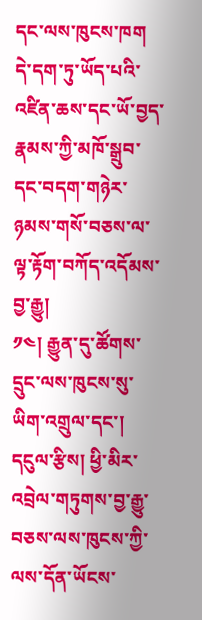དང་ལས་ཁུངས་ཁག དེ་དག་ཏུ་ཡོད་པའི་འཛིན་ཆས་དང་ཡོ་བྱད་རྣམས་ཀྱི་མཁོ་སྒྲུབ་དང་བདག་གཉེར་ཉམས་གསོ་བཅས་ལ་ལྟ་རྟོག་བཀོད་འདོམས་བྱ་རྒྱུ།
༡༤། རྒྱུན་དུ་ཚོགས་དྲུང་ལས་ཁུངས་སུ་ཡིག་འགྲུལ་དང་། དངུལ་རྩིས། ཕྱི་མིར་འབྲེལ་གཏུགས་བྱ་རྒྱུ་བཅས་ལས་ཁུངས་ཀྱི་ལས་དོན་ཡོངས་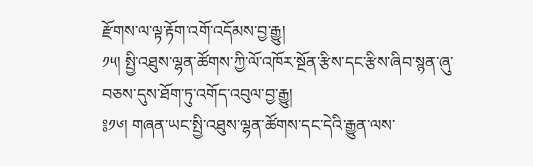རྫོགས་ལ་ལྟ་རྟོག་འགོ་འདོམས་བྱ་རྒྱུ།
༡༥། སྤྱི་འཐུས་ལྷན་ཚོགས་ཀྱི་ལོ་འཁོར་སྔོན་རྩིས་དང་རྩིས་ཞིབ་སྙན་ཞུ་བཅས་དུས་ཐོག་ཏུ་འགོད་འབུལ་བྱ་རྒྱུ།
༔༡༦། གཞན་ཡང་སྤྱི་འཐུས་ལྷན་ཚོགས་དང་དེའི་རྒྱུན་ལས་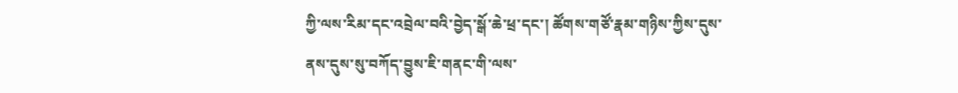ཀྱི་ལས་རིམ་དང་འབྲེལ་བའི་བྱེད་སྒོ་ཆེ་ཕྲ་དང་། ཚོགས་གཙོ་རྣམ་གཉིས་ཀྱིས་དུས་ནས་དུས་སུ་བཀོད་བྱུས་ཇི་གནང་གི་ལས་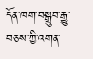དོན་ཁག་བསྒྲུབ་རྒྱུ་བཅས་ཀྱི་འགན་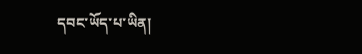དབང་ཡོད་པ་ཡིན།